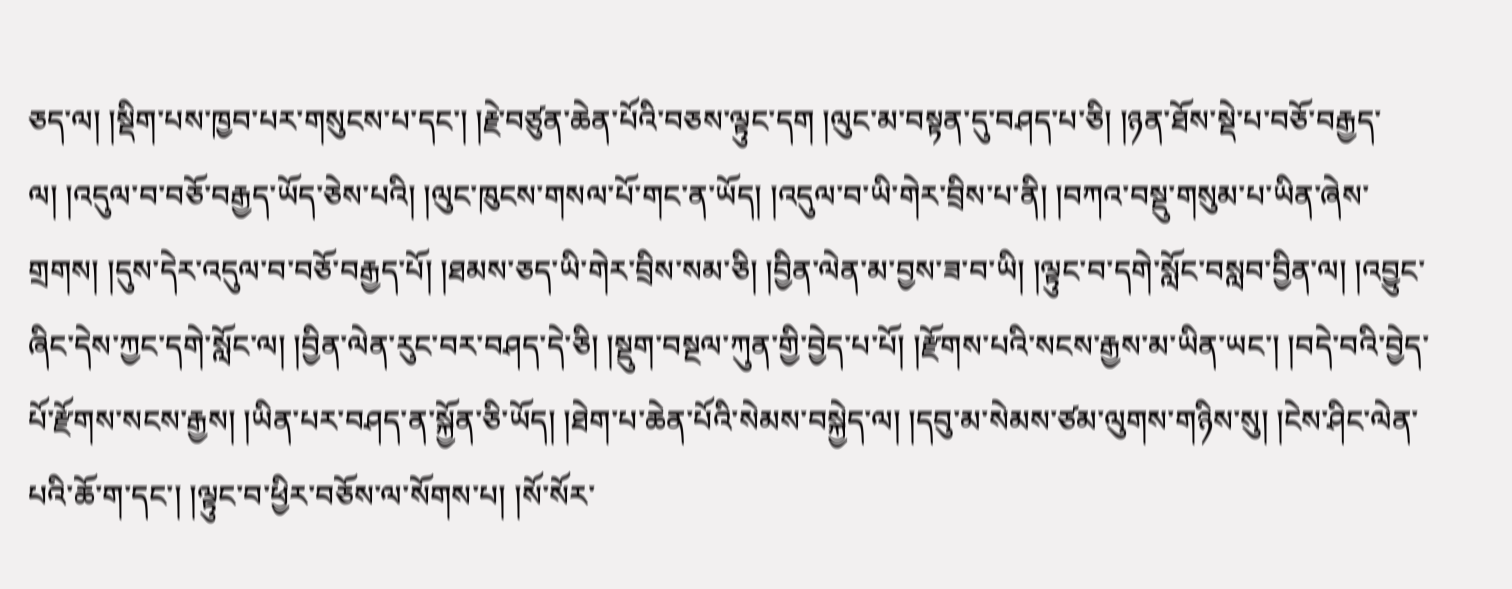ཅད་ལ། །སྡིག་པས་ཁྱབ་པར་གསུངས་པ་དང་། །རྗེ་བཙུན་ཆེན་པོའི་བཅས་ལྟུང་དག །ལུང་མ་བསྟན་དུ་བཤད་པ་ཅི། །ཉན་ཐོས་སྡེ་པ་བཅོ་བརྒྱད་ལ། །འདུལ་བ་བཅོ་བརྒྱད་ཡོད་ཅེས་པའི། །ལུང་ཁུངས་གསལ་པོ་གང་ན་ཡོད། །འདུལ་བ་ཡི་གེར་བྲིས་པ་ནི། །བཀའ་བསྡུ་གསུམ་པ་ཡིན་ཞེས་གྲགས། །དུས་དེར་འདུལ་བ་བཅོ་བརྒྱད་པོ། །ཐམས་ཅད་ཡི་གེར་བྲིས་སམ་ཅི། །བྱིན་ལེན་མ་བྱས་ཟ་བ་ཡི། །ལྟུང་བ་དགེ་སློང་བསླབ་བྱིན་ལ། །འབྱུང་ཞིང་དེས་ཀྱང་དགེ་སློང་ལ། །བྱིན་ལེན་རུང་བར་བཤད་དེ་ཅི། །སྡུག་བསྔལ་ཀུན་གྱི་བྱེད་པ་པོ། །རྫོགས་པའི་སངས་རྒྱས་མ་ཡིན་ཡང་། །བདེ་བའི་བྱེད་པོ་རྫོགས་སངས་རྒྱས། །ཡིན་པར་བཤད་ན་སྐྱོན་ཅི་ཡོད། །ཐེག་པ་ཆེན་པོའི་སེམས་བསྐྱེད་ལ། །དབུ་མ་སེམས་ཙམ་ལུགས་གཉིས་སུ། །ངེས་ཤིང་ལེན་པའི་ཆོ་ག་དང་། །ལྟུང་བ་ཕྱིར་བཅོས་ལ་སོགས་པ། །སོ་སོར་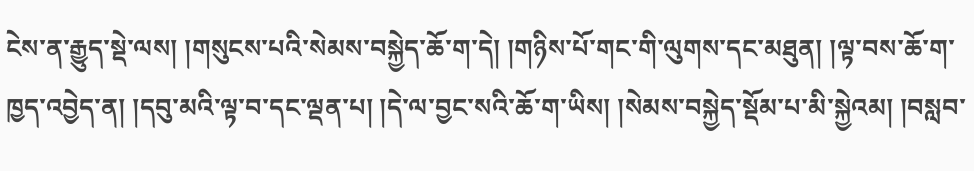ངེས་ན་རྒྱུད་སྡེ་ལས། །གསུངས་པའི་སེམས་བསྐྱེད་ཆོ་ག་དེ། །གཉིས་པོ་གང་གི་ལུགས་དང་མཐུན། །ལྟ་བས་ཆོ་ག་ཁྱད་འབྱེད་ན། །དབུ་མའི་ལྟ་བ་དང་ལྡན་པ། །དེ་ལ་བྱང་སའི་ཆོ་ག་ཡིས། །སེམས་བསྐྱེད་སྡོམ་པ་མི་སྐྱེའམ། །བསླབ་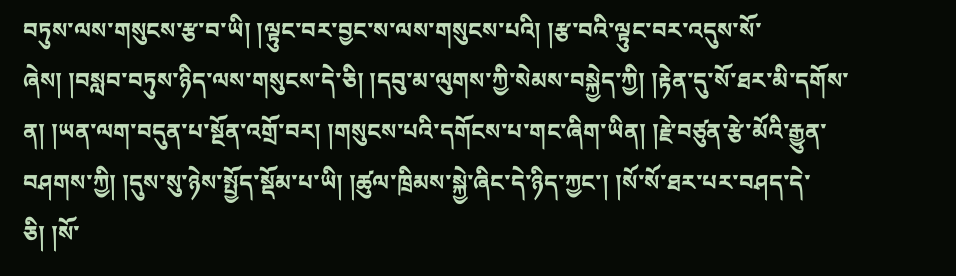བཏུས་ལས་གསུངས་རྩ་བ་ཡི། །ལྟུང་བར་བྱང་ས་ལས་གསུངས་པའི། །རྩ་བའི་ལྟུང་བར་འདུས་སོ་ཞེས། །བསླབ་བཏུས་ཉིད་ལས་གསུངས་དེ་ཅི། །དབུ་མ་ལུགས་ཀྱི་སེམས་བསྐྱེད་ཀྱི། །རྟེན་དུ་སོ་ཐར་མི་དགོས་ན། །ཡན་ལག་བདུན་པ་སྔོན་འགྲོ་བར། །གསུངས་པའི་དགོངས་པ་གང་ཞིག་ཡིན། །རྗེ་བཙུན་རྩེ་མོའི་རྒྱུན་བཤགས་ཀྱི། །དུས་སུ་ཉེས་སྤྱོད་སྡོམ་པ་ཡི། །ཚུལ་ཁྲིམས་སྐྱེ་ཞིང་དེ་ཉིད་ཀྱང་། །སོ་སོ་ཐར་པར་བཤད་དེ་ཅི། །སོ་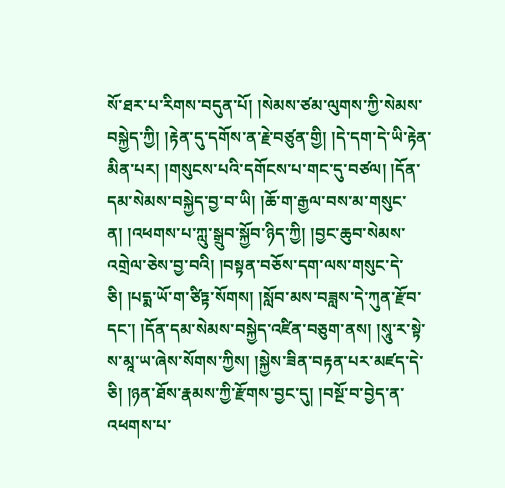སོ་ཐར་པ་རིགས་བདུན་པོ། །སེམས་ཙམ་ལུགས་ཀྱི་སེམས་བསྐྱེད་ཀྱི། །རྟེན་དུ་དགོས་ན་རྗེ་བཙུན་གྱི། །དེ་དག་དེ་ཡི་རྟེན་མིན་པར། །གསུངས་པའི་དགོངས་པ་གང་དུ་བཙལ། །དོན་དམ་སེམས་བསྐྱེད་བྱ་བ་ཡི། །ཆོ་ག་རྒྱལ་བས་མ་གསུང་ན། །འཕགས་པ་ཀླུ་སྒྲུབ་སྐྱོབ་ཉིད་ཀྱི། །བྱང་ཆུབ་སེམས་འགྲེལ་ཅེས་བྱ་བའི། །བསྟན་བཅོས་དག་ལས་གསུང་དེ་ཅི། །པདྨ་ཡོ་ག་ཙིཏྟ་སོགས། །སློབ་མས་བཟླས་དེ་ཀུན་རྫོབ་དང་། །དོན་དམ་སེམས་བསྐྱེད་འཛིན་བཅུག་ནས། །སཱུ་ར་སྟེ་ས་མཱ་ཡ་ཞེས་སོགས་ཀྱིས། །སྐྱེས་ཟིན་བརྟན་པར་མཛད་དེ་ཅི། །ཉན་ཐོས་རྣམས་ཀྱི་རྫོགས་བྱང་དུ། །བསྔོ་བ་བྱེད་ན་འཕགས་པ་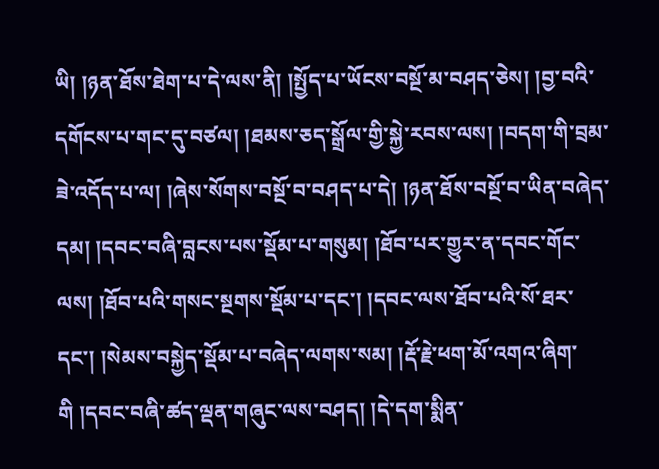ཡི། །ཉན་ཐོས་ཐེག་པ་དེ་ལས་ནི། །སྤྱོད་པ་ཡོངས་བསྔོ་མ་བཤད་ཅེས། །བྱ་བའི་དགོངས་པ་གང་དུ་བཙལ། །ཐམས་ཅད་སྒྲོལ་གྱི་སྐྱེ་རབས་ལས། །བདག་གི་བྲམ་ཟེ་འདོད་པ་ལ། །ཞེས་སོགས་བསྔོ་བ་བཤད་པ་དེ། །ཉན་ཐོས་བསྔོ་བ་ཡིན་བཞེད་དམ། །དབང་བཞི་བླངས་པས་སྡོམ་པ་གསུམ། །ཐོབ་པར་གྱུར་ན་དབང་གོང་ལས། །ཐོབ་པའི་གསང་སྔགས་སྡོམ་པ་དང་། །དབང་ལས་ཐོབ་པའི་སོ་ཐར་དང་། །སེམས་བསྐྱེད་སྡོམ་པ་བཞེད་ལགས་སམ། །རྡོ་རྗེ་ཕག་མོ་འགའ་ཞིག་གི །དབང་བཞི་ཚད་ལྡན་གཞུང་ལས་བཤད། །དེ་དག་སྨིན་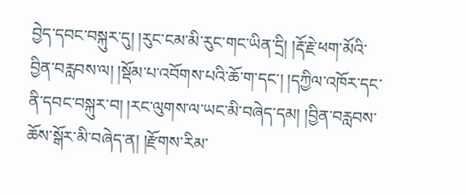བྱེད་དབང་བསྐུར་དུ། །རུང་ངམ་མི་རུང་གང་ཡིན་དྲི། །རྡོ་རྗེ་ཕག་མོའི་བྱིན་བརླབས་ལ། །སྡོམ་པ་འབོགས་པའི་ཆོ་ག་དང་། །དཀྱིལ་འཁོར་དང་ནི་དབང་བསྐུར་བ། །རང་ལུགས་ལ་ཡང་མི་བཞེད་དམ། །བྱིན་བརླབས་ཆོས་སྒོར་མི་བཞེད་ན། །རྫོགས་རིམ་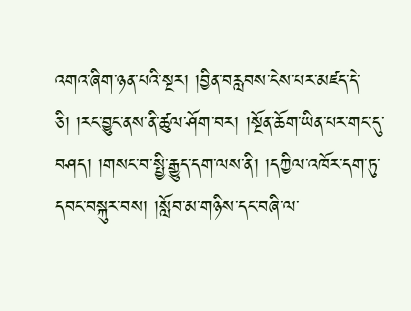འགའ་ཞིག་ཉན་པའི་སྔར། །བྱིན་བརླབས་ངེས་པར་མཛད་དེ་ཅི། །རང་བྱུང་ནས་ནི་ཚུལ་ཤོག་བར། །སྔོན་ཆོག་ཡིན་པར་གང་དུ་བཤད། །གསང་བ་སྤྱི་རྒྱུད་དག་ལས་ནི། །དཀྱིལ་འཁོར་དག་ཏུ་དབང་བསྐུར་བས། །སློབ་མ་གཉིས་དང་བཞི་ལ་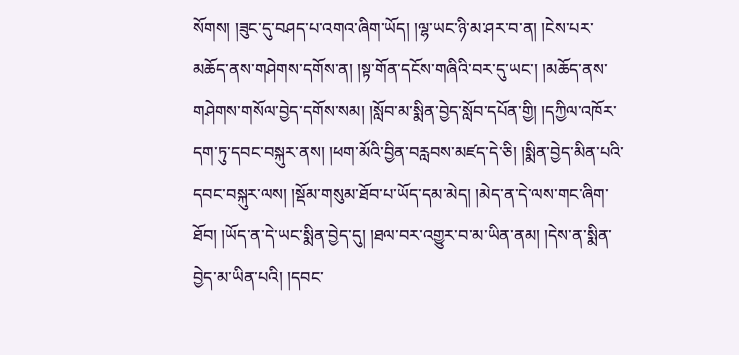སོགས། །ཟུང་དུ་བཤད་པ་འགའ་ཞིག་ཡོད། །ལྷ་ཡང་ཉི་མ་ཤར་བ་ན། །ངེས་པར་མཆོད་ནས་གཤེགས་དགོས་ན། །སྟ་གོན་དངོས་གཞིའི་བར་དུ་ཡང་། །མཆོད་ནས་གཤེགས་གསོལ་བྱེད་དགོས་སམ། །སློབ་མ་སྨིན་བྱེད་སློབ་དཔོན་གྱི། །དཀྱིལ་འཁོར་དག་ཏུ་དབང་བསྐུར་ནས། །ཕག་མོའི་བྱིན་བརླབས་མཛད་དེ་ཅི། །སྨིན་བྱེད་མིན་པའི་དབང་བསྐུར་ལས། །སྡོམ་གསུམ་ཐོབ་པ་ཡོད་དམ་མེད། །མེད་ན་དེ་ལས་གང་ཞིག་ཐོབ། །ཡོད་ན་དེ་ཡང་སྨིན་བྱེད་དུ། །ཐལ་བར་འགྱུར་བ་མ་ཡིན་ནམ། །དེས་ན་སྨིན་བྱེད་མ་ཡིན་པའི། །དབང་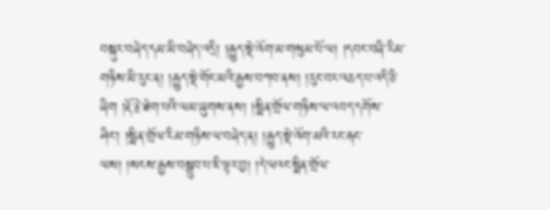བསྐུར་བཞེད་དམ་མི་བཞེད་འདྲི། །རྒྱུད་སྡེ་འོག་མ་གསུམ་པོ་ལ། །དབང་བཞི་རིམ་གཉིས་མི་རུང་ན། །རྒྱུད་སྡེ་གོང་མའི་རྒྱས་བཀབ་ནས། །རུང་བར་འཆད་པ་འདི་ཅི་ཞིག །རྡོ་རྗེ་ཐེག་པའི་ལམ་ཞུགས་ནས། །སྨིན་གྲོལ་གཉིས་ལ་འབད་དགོས་ཤིང་། །སྨིན་གྲོལ་རིམ་གཉིས་ལ་བཞེད་ན། །རྒྱུད་སྡེ་འོག་མའི་རང་རྐང་ལས། །སངས་རྒྱས་བསྒྲུབ་པ་ཇི་ལྟར་བྱ། །དེ་ལའང་སྨིན་གྲོལ་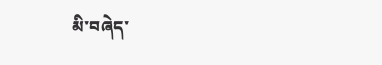མི་བཞེད་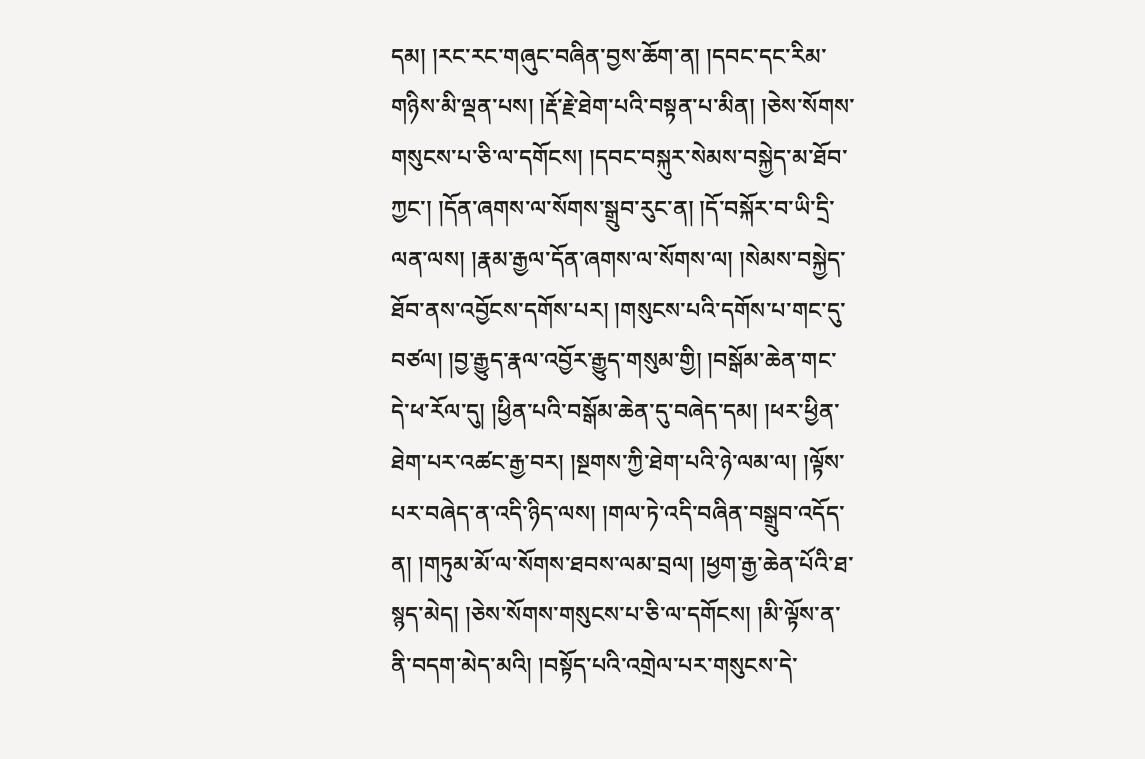དམ། །རང་རང་གཞུང་བཞིན་བྱས་ཆོག་ན། །དབང་དང་རིམ་གཉིས་མི་ལྡན་པས། །རྡོ་རྗེ་ཐེག་པའི་བསྟན་པ་མིན། །ཅེས་སོགས་གསུངས་པ་ཅི་ལ་དགོངས། །དབང་བསྐུར་སེམས་བསྐྱེད་མ་ཐོབ་ཀྱང་། །དོན་ཞགས་ལ་སོགས་སྒྲུབ་རུང་ན། །དོ་བསྐོར་བ་ཡི་དྲི་ལན་ལས། །རྣམ་རྒྱལ་དོན་ཞགས་ལ་སོགས་ལ། །སེམས་བསྐྱེད་ཐོབ་ནས་འབྱོངས་དགོས་པར། །གསུངས་པའི་དགོས་པ་གང་དུ་བཙལ། །བྱ་རྒྱུད་རྣལ་འབྱོར་རྒྱུད་གསུམ་གྱི། །བསྒོམ་ཆེན་གང་དེ་ཕ་རོལ་དུ། །ཕྱིན་པའི་བསྒོམ་ཆེན་དུ་བཞེད་དམ། །ཕར་ཕྱིན་ཐེག་པར་འཚང་རྒྱ་བར། །སྔགས་ཀྱི་ཐེག་པའི་ཉེ་ལམ་ལ། །ལྟོས་པར་བཞེད་ན་འདི་ཉིད་ལས། །གལ་ཏེ་འདི་བཞིན་བསྒྲུབ་འདོད་ན། །གཏུམ་མོ་ལ་སོགས་ཐབས་ལམ་བྲལ། །ཕྱག་རྒྱ་ཆེན་པོའི་ཐ་སྙད་མེད། །ཅེས་སོགས་གསུངས་པ་ཅི་ལ་དགོངས། །མི་ལྟོས་ན་ནི་བདག་མེད་མའི། །བསྟོད་པའི་འགྲེལ་པར་གསུངས་དེ་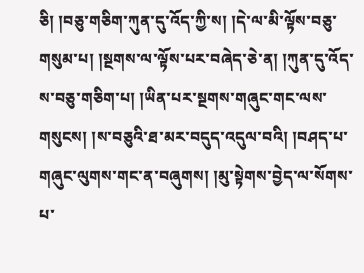ཅི། །བཅུ་གཅིག་ཀུན་དུ་འོད་ཀྱི་ས། །དེ་ལ་མི་ལྟོས་བཅུ་གསུམ་པ། །སྔགས་ལ་ལྟོས་པར་བཞེད་ཅེ་ན། །ཀུན་དུ་འོད་ས་བཅུ་གཅིག་པ། །ཡིན་པར་སྔགས་གཞུང་གང་ལས་གསུངས། །ས་བཅུའི་ཐ་མར་བདུད་འདུལ་བའི། །བཤད་པ་གཞུང་ལུགས་གང་ན་བཞུགས། །མུ་སྟེགས་བྱེད་ལ་སོགས་པ་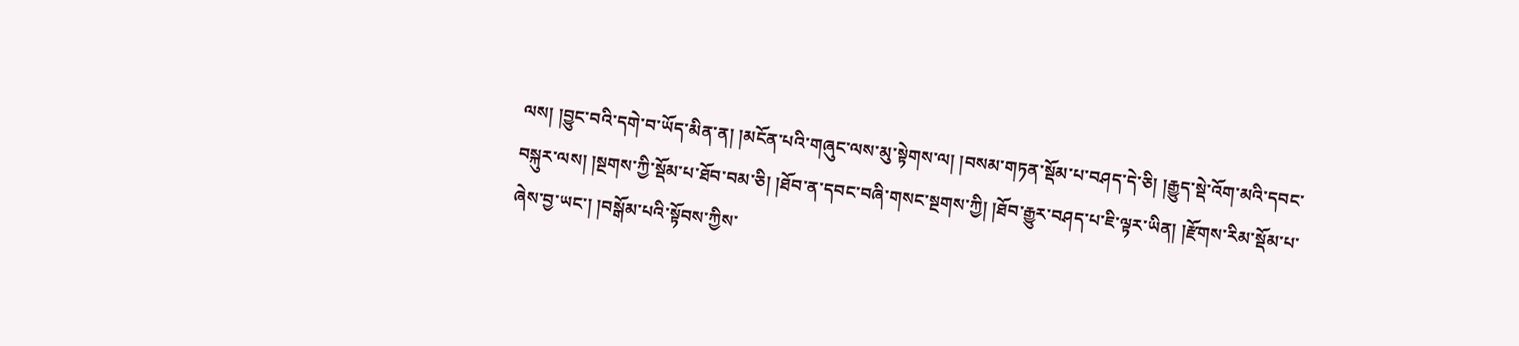ལས། །བྱུང་བའི་དགེ་བ་ཡོད་མིན་ན། །མངོན་པའི་གཞུང་ལས་མུ་སྟེགས་ལ། །བསམ་གཏན་སྡོམ་པ་བཤད་དེ་ཅི། །རྒྱུད་སྡེ་འོག་མའི་དབང་བསྐུར་ལས། །སྔགས་ཀྱི་སྡོམ་པ་ཐོབ་བམ་ཅི། །ཐོབ་ན་དབང་བཞི་གསང་སྔགས་ཀྱི། །ཐོབ་རྒྱུར་བཤད་པ་ཇི་ལྟར་ཡིན། །རྫོགས་རིམ་སྡོམ་པ་ཞེས་བྱ་ཡང་། །བསྒོམ་པའི་སྟོབས་ཀྱིས་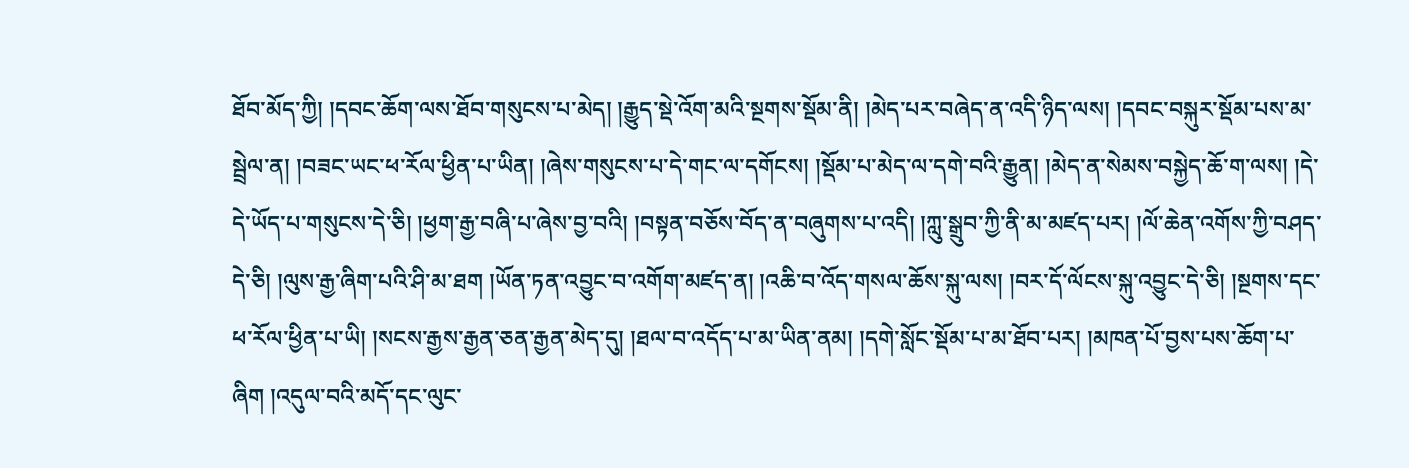ཐོབ་མོད་ཀྱི། །དབང་ཆོག་ལས་ཐོབ་གསུངས་པ་མེད། །རྒྱུད་སྡེ་འོག་མའི་སྔགས་སྡོམ་ནི། །མེད་པར་བཞེད་ན་འདི་ཉིད་ལས། །དབང་བསྐུར་སྡོམ་པས་མ་སྦྲེལ་ན། །བཟང་ཡང་ཕ་རོལ་ཕྱིན་པ་ཡིན། །ཞེས་གསུངས་པ་དེ་གང་ལ་དགོངས། །སྡོམ་པ་མེད་ལ་དགེ་བའི་རྒྱུན། །མེད་ན་སེམས་བསྐྱེད་ཆོ་ག་ལས། །དེ་དེ་ཡོད་པ་གསུངས་དེ་ཅི། །ཕྱག་རྒྱ་བཞི་པ་ཞེས་བྱ་བའི། །བསྟན་བཅོས་བོད་ན་བཞུགས་པ་འདི། །ཀླུ་སྒྲུབ་ཀྱི་ནི་མ་མཛད་པར། །ལོ་ཆེན་འགོས་ཀྱི་བཤད་དེ་ཅི། །ལུས་རྒྱ་ཞིག་པའི་ཤི་མ་ཐག །ཡོན་ཏན་འབྱུང་བ་འགོག་མཛད་ན། །འཆི་བ་འོད་གསལ་ཆོས་སྐུ་ལས། །བར་དོ་ལོངས་སྐུ་འབྱུང་དེ་ཅི། །སྔགས་དང་ཕ་རོལ་ཕྱིན་པ་ཡི། །སངས་རྒྱས་རྒྱན་ཅན་རྒྱན་མེད་དུ། །ཐལ་བ་འདོད་པ་མ་ཡིན་ནམ། །དགེ་སློང་སྡོམ་པ་མ་ཐོབ་པར། །མཁན་པོ་བྱས་པས་ཆོག་པ་ཞིག །འདུལ་བའི་མདོ་དང་ལུང་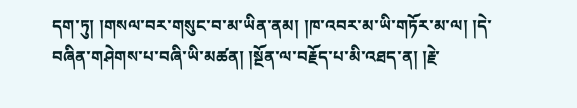དག་ཏུ། །གསལ་བར་གསུང་བ་མ་ཡིན་ནམ། །ཁ་འབར་མ་ཡི་གཏོར་མ་ལ། །དེ་བཞིན་གཤེགས་པ་བཞི་ཡི་མཚན། །སྔོན་ལ་བརྗོད་པ་མི་འཐད་ན། །རྗེ་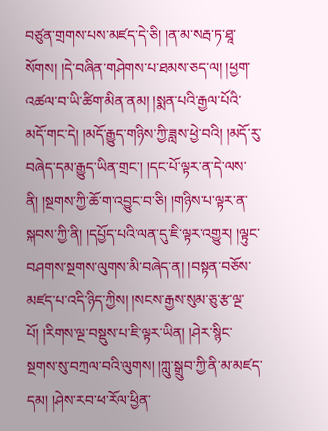བཙུན་གྲགས་པས་མཛད་དེ་ཅི། །ན་མ་སརྦ་ཏ་ཐཱ་སོགས། །དེ་བཞིན་གཤེགས་པ་ཐམས་ཅད་ལ། །ཕྱག་འཚལ་བ་ཡི་ཚིག་མིན་ནམ། །སྨན་པའི་རྒྱལ་པོའི་མདོ་གང་དེ། །མདོ་རྒྱུད་གཉིས་ཀྱི་ཟླས་ཕྱེ་བའི། །མདོ་རུ་བཞེད་དམ་རྒྱུད་ཡིན་གྲང་། །དང་པོ་ལྟར་ན་དེ་ལས་ནི། །སྔགས་ཀྱི་ཆོ་ག་འབྱུང་བ་ཅི། །གཉིས་པ་ལྟར་ན་སྐབས་ཀྱི་ནི། །དཔྱོད་པའི་ལན་དུ་ཇི་ལྟར་འགྱུར། །ལྟུང་བཤགས་སྔགས་ལུགས་མི་བཞེད་ན། །བསྟན་བཅོས་མཛད་པ་འདི་ཉིད་ཀྱིས། །སངས་རྒྱས་སུམ་ཅུ་རྩ་ལྔ་པོ། །རིགས་ལྔ་བསྡུས་པ་ཇི་ལྟར་ཡིན། །ཤེར་སྙིང་སྔགས་སུ་བཀྲལ་བའི་ལུགས། །ཀླུ་སྒྲུབ་ཀྱི་ནི་མ་མཛད་དམ། །ཤེས་རབ་ཕ་རོལ་ཕྱིན་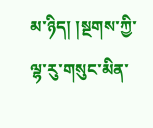མ་ཉིད། །སྔགས་ཀྱི་ལྷ་རུ་གསུང་མིན་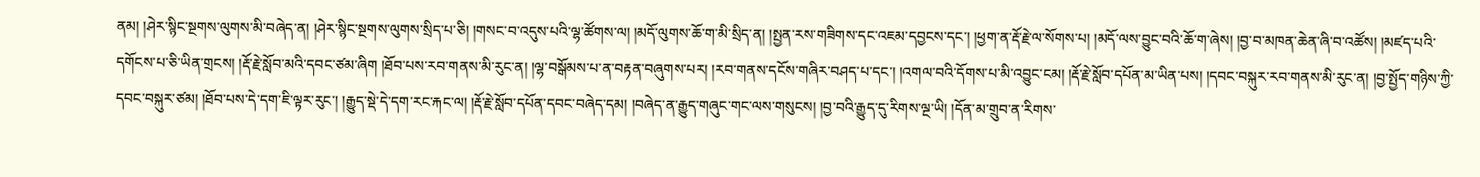ནམ། །ཤེར་སྙིང་སྔགས་ལུགས་མི་བཞེད་ན། །ཤེར་སྙིང་སྔགས་ལུགས་སྲིད་པ་ཅི། །གསང་བ་འདུས་པའི་ལྷ་ཚོགས་ལ། །མདོ་ལུགས་ཆོ་ག་མི་སྲིད་ན། །སྤྱན་རས་གཟིགས་དང་འཇམ་དབྱངས་དང་། །ཕྱག་ན་རྡོ་རྗེ་ལ་སོགས་པ། །མདོ་ལས་བྱུང་བའི་ཆོ་ག་ཞེས། །བྱ་བ་མཁན་ཆེན་ཞི་བ་འཚོས། །མཛད་པའི་དགོངས་པ་ཅི་ཡིན་གྲངས། །རྡོ་རྗེ་སློབ་མའི་དབང་ཙམ་ཞིག །ཐོབ་པས་རབ་གནས་མི་རུང་ན། །ལྷ་བསྒོམས་པ་ན་བརྟན་བཞུགས་པར། །རབ་གནས་དངོས་གཞིར་བཤད་པ་དང་། །འགལ་བའི་དོགས་པ་མི་འབྱུང་ངམ། །རྡོ་རྗེ་སློབ་དཔོན་མ་ཡིན་པས། །དབང་བསྐུར་རབ་གནས་མི་རུང་ན། །བྱ་སྤྱོད་གཉིས་ཀྱི་དབང་བསྐུར་ཙམ། །ཐོབ་པས་དེ་དག་ཇི་ལྟར་རུང་། །རྒྱུད་སྡེ་དེ་དག་རང་རྐང་ལ། །རྡོ་རྗེ་སློབ་དཔོན་དབང་བཞེད་དམ། །བཞེད་ན་རྒྱུད་གཞུང་གང་ལས་གསུངས། །བྱ་བའི་རྒྱུད་དུ་རིགས་ལྔ་ཡི། །དོན་མ་གྲུབ་ན་རིགས་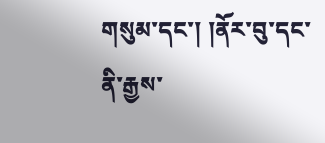གསུམ་དང་། །ནོར་བུ་དང་ནི་རྒྱས་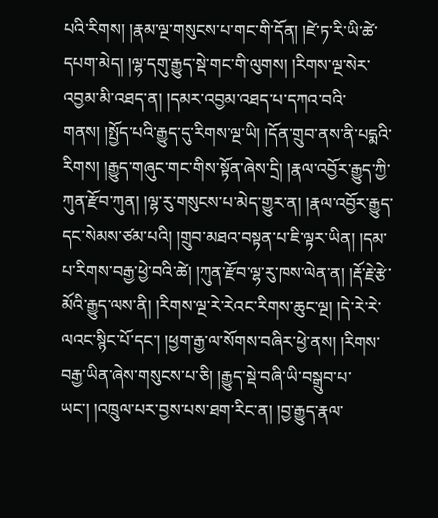པའི་རིགས། །རྣམ་ལྔ་གསུངས་པ་གང་གི་དོན། །ཛེ་ཏ་རི་ཡི་ཚེ་དཔག་མེད། །ལྷ་དགུ་རྒྱུད་སྡེ་གང་གི་ལུགས། །རིགས་ལྔ་སེར་འབྱམ་མི་འཐད་ན། །དམར་འབྱམ་འཐད་པ་དཀའ་བའི་གནས། །སྤྱོད་པའི་རྒྱུད་དུ་རིགས་ལྔ་ཡི། །དོན་གྲུབ་ནས་ནི་པདྨའི་རིགས། །རྒྱུད་གཞུང་གང་གིས་སྟོན་ཞེས་དྲི། །རྣལ་འབྱོར་རྒྱུད་ཀྱི་ཀུན་རྫོབ་ཀུན། །ལྷ་རུ་གསུངས་པ་མེད་གྱུར་ན། །རྣལ་འབྱོར་རྒྱུད་དང་སེམས་ཙམ་པའི། །གྲུབ་མཐའ་བསྟན་པ་ཇི་ལྟར་ཡིན། །དམ་པ་རིགས་བརྒྱ་ཕྱེ་བའི་ཚེ། །ཀུན་རྫོབ་ལྷ་རུ་ཁས་ལེན་ན། །རྡོ་རྗེ་རྩེ་མོའི་རྒྱུད་ལས་ནི། །རིགས་ལྔ་རེ་རེའང་རིགས་ཆུང་ལྔ། །དེ་རེ་རེ་ལའང་སྙིང་པོ་དང་། །ཕྱག་རྒྱ་ལ་སོགས་བཞིར་ཕྱེ་ནས། །རིགས་བརྒྱ་ཡིན་ཞེས་གསུངས་པ་ཅི། །རྒྱུད་སྡེ་བཞི་ཡི་བསྒྲུབ་པ་ཡང་། །འཁྲུལ་པར་བྱས་པས་ཐག་རིང་ན། །བྱ་རྒྱུད་རྣལ་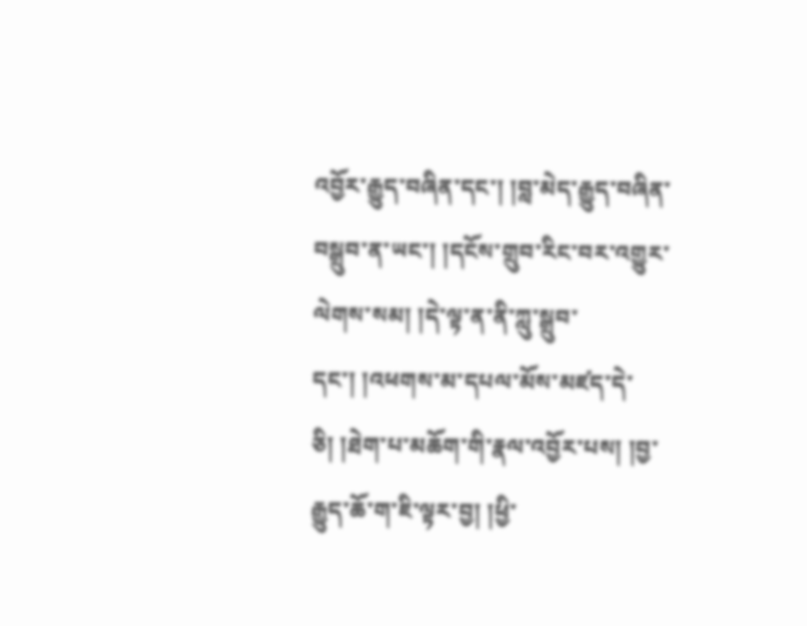འབྱོར་རྒྱུད་བཞིན་དང་། །བླ་མེད་རྒྱུད་བཞིན་བསྒྲུབ་ན་ཡང་། །དངོས་གྲུབ་རིང་བར་འགྱུར་ལེགས་སམ། །དེ་ལྟ་ན་ནི་ཀླུ་སྒྲུབ་དང་། །འཕགས་མ་དཔལ་མོས་མཛད་དེ་ཅི། །ཐེག་པ་མཆོག་གི་རྣལ་འབྱོར་པས། །བྱ་རྒྱུད་ཆོ་ག་ཇི་ལྟར་བྱ། །ཕྱི་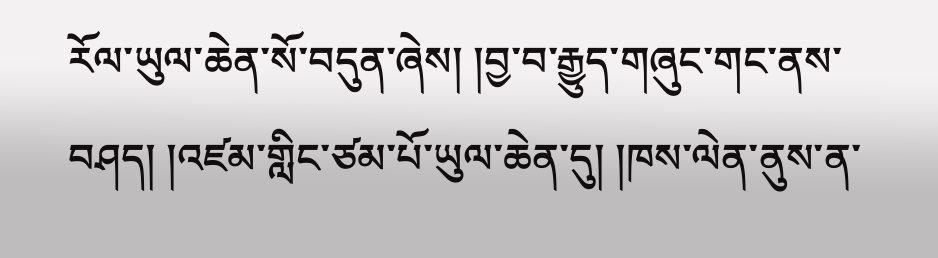རོལ་ཡུལ་ཆེན་སོ་བདུན་ཞེས། །བྱ་བ་རྒྱུད་གཞུང་གང་ནས་བཤད། །འཛམ་གླིང་ཙམ་པོ་ཡུལ་ཆེན་དུ། །ཁས་ལེན་ནུས་ན་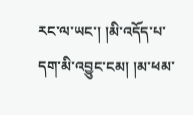རང་ལ་ཡང་། །མི་འདོད་པ་དག་མི་འབྱུང་ངམ། །མ་ཕམ་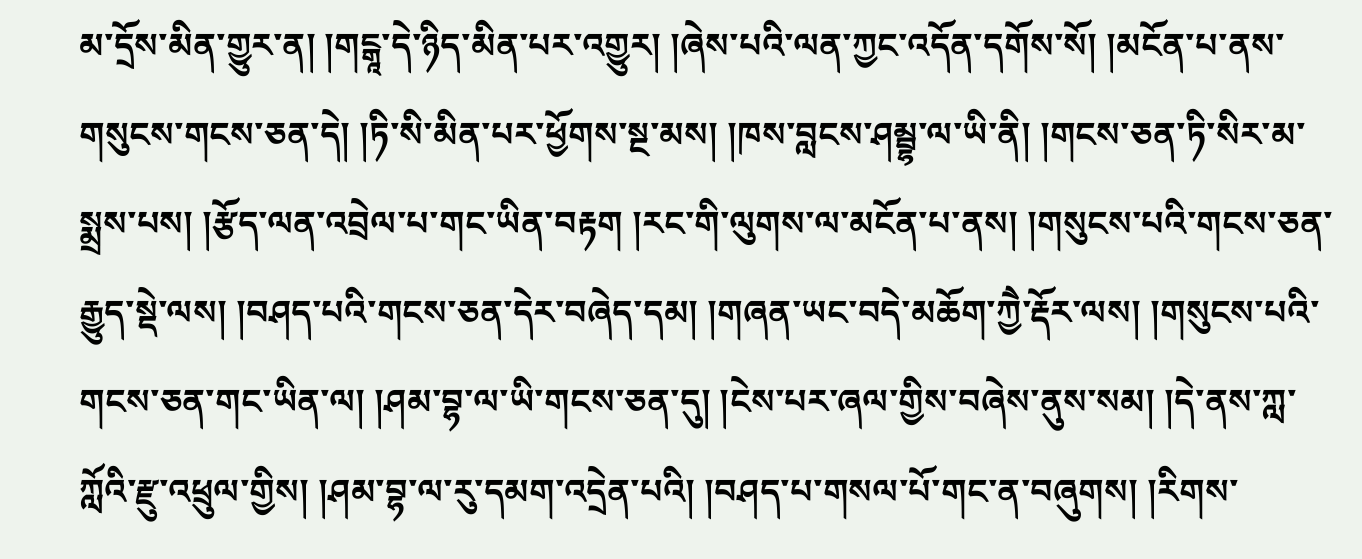མ་དྲོས་མིན་གྱུར་ན། །གངྒཱ་དེ་ཉིད་མིན་པར་འགྱུར། །ཞེས་པའི་ལན་ཀྱང་འདོན་དགོས་སོ། །མངོན་པ་ནས་གསུངས་གངས་ཅན་དེ། །ཏི་སི་མིན་པར་ཕྱོགས་སྔ་མས། །ཁས་བླངས་ཤམྦྷ་ལ་ཡི་ནི། །གངས་ཅན་ཏི་སིར་མ་སྨྲས་པས། །རྩོད་ལན་འབྲེལ་པ་གང་ཡིན་བརྟག །རང་གི་ལུགས་ལ་མངོན་པ་ནས། །གསུངས་པའི་གངས་ཅན་རྒྱུད་སྡེ་ལས། །བཤད་པའི་གངས་ཅན་དེར་བཞེད་དམ། །གཞན་ཡང་བདེ་མཆོག་ཀྱཻ་རྡོར་ལས། །གསུངས་པའི་གངས་ཅན་གང་ཡིན་ལ། །ཤམ་བྷ་ལ་ཡི་གངས་ཅན་དུ། །ངེས་པར་ཞལ་གྱིས་བཞེས་ནུས་སམ། །དེ་ནས་ཀླ་ཀློའི་རྫུ་འཕྲུལ་གྱིས། །ཤམ་བྷ་ལ་རུ་དམག་འདྲེན་པའི། །བཤད་པ་གསལ་པོ་གང་ན་བཞུགས། །རིགས་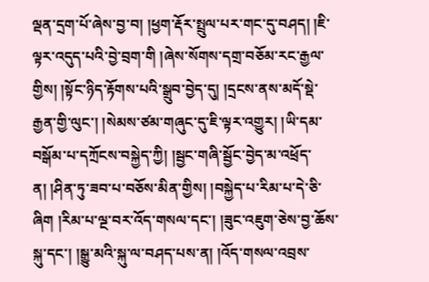ལྡན་དྲག་པོ་ཞེས་བྱ་བ། །ཕྱག་རྡོར་སྤྲུལ་པར་གང་དུ་བཤད། །ཇི་ལྟར་འདུད་པའི་བྱེ་བྲག་གི །ཞེས་སོགས་དགྲ་བཅོམ་རང་རྒྱལ་གྱིས། །སྟོང་ཉིད་རྟོགས་པའི་སྒྲུབ་བྱེད་དུ། །དྲངས་ནས་མདོ་སྡེ་རྒྱན་གྱི་ལུང་། །སེམས་ཙམ་གཞུང་དུ་ཇི་ལྟར་འགྱུར། །ཡི་དམ་བསྒོམ་པ་དཀྲོངས་བསྐྱེད་ཀྱི། །སྦྱང་གཞི་སྦྱོང་བྱེད་མ་འཕྲོད་ན། །ཤིན་ཏུ་ཟབ་པ་བཅོས་མིན་གྱིས། །བསྐྱེད་པ་རིམ་པ་དེ་ཅི་ཞིག །རིམ་པ་ལྔ་བར་འོད་གསལ་དང་། །ཟུང་འཇུག་ཅེས་བྱ་ཆོས་སྐུ་དང་། །སྒྱུ་མའི་སྐུ་ལ་བཤད་པས་ན། །འོད་གསལ་འབྲས་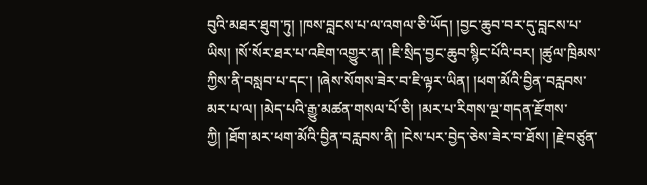བུའི་མཐར་ཐུག་ཏུ། །ཁས་བླངས་པ་ལ་འགལ་ཅི་ཡོད། །བྱང་ཆུབ་བར་དུ་བླངས་པ་ཡིས། །སོ་སོར་ཐར་པ་འཇིག་འགྱུར་ན། །ཇི་སྲིད་བྱང་ཆུབ་སྙིང་པོའི་བར། །ཚུལ་ཁྲིམས་ཀྱིས་ནི་བསླབ་པ་དང་། །ཞེས་སོགས་ཟེར་བ་ཇི་ལྟར་ཡིན། །ཕག་མོའི་བྱིན་བརླབས་མར་པ་ལ། །མེད་པའི་རྒྱུ་མཚན་གསལ་པོ་ཅི། །མར་པ་རིགས་ལྔ་གདན་རྫོགས་ཀྱི། །ཐོག་མར་ཕག་མོའི་བྱིན་བརླབས་ནི། །ངེས་པར་བྱེད་ཅེས་ཟེར་བ་ཐོས། །རྗེ་བཙུན་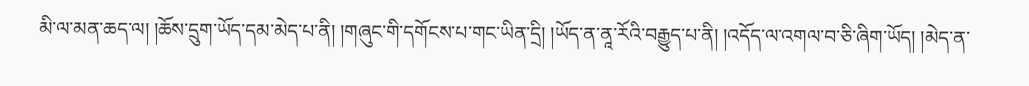མི་ལ་མན་ཆད་ལ། །ཆོས་དྲུག་ཡོད་དམ་མེད་པ་ནི། །གཞུང་གི་དགོངས་པ་གང་ཡིན་དྲི། །ཡོད་ན་ནཱ་རོའི་བརྒྱུད་པ་ནི། །འདོད་ལ་འགལ་བ་ཅི་ཞིག་ཡོད། །མེད་ན་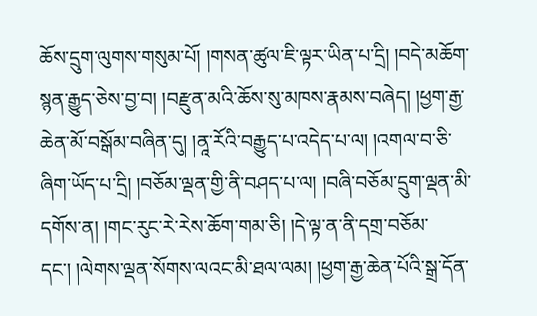ཆོས་དྲུག་ལུགས་གསུམ་པོ། །གསན་ཚུལ་ཇི་ལྟར་ཡིན་པ་དྲི། །བདེ་མཆོག་སྙན་རྒྱུད་ཅེས་བྱ་བ། །བརྫུན་མའི་ཆོས་སུ་མཁས་རྣམས་བཞེད། །ཕྱག་རྒྱ་ཆེན་མོ་བསྒོམ་བཞིན་དུ། །ནཱ་རོའི་བརྒྱུད་པ་འདེད་པ་ལ། །འགལ་བ་ཅི་ཞིག་ཡོད་པ་དྲི། །བཅོམ་ལྡན་གྱི་ནི་བཤད་པ་ལ། །བཞི་བཅོམ་དྲུག་ལྡན་མི་དགོས་ན། །གང་རུང་རེ་རེས་ཆོག་གམ་ཅི། །དེ་ལྟ་ན་ནི་དགྲ་བཅོམ་དང་། །ལེགས་ལྡན་སོགས་ལའང་མི་ཐལ་ལམ། །ཕྱག་རྒྱ་ཆེན་པོའི་སྒྲ་དོན་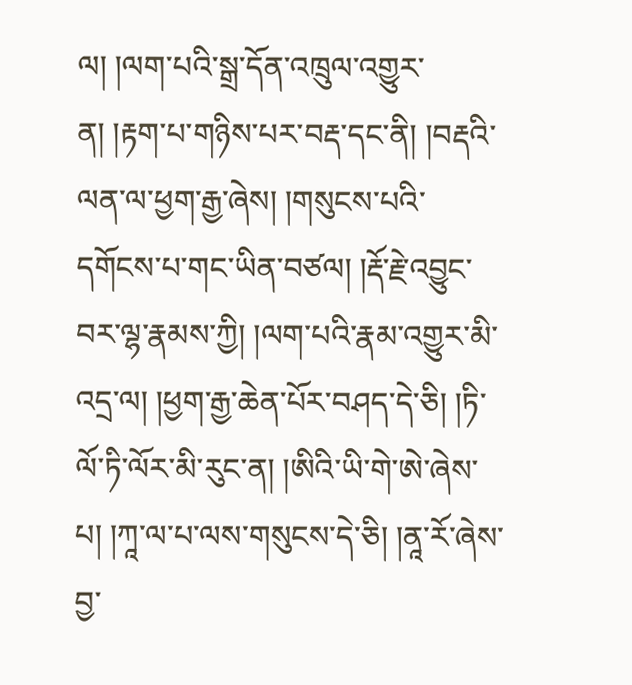ལ། །ལག་པའི་སྒྲ་དོན་འཁྲུལ་འགྱུར་ན། །རྟག་པ་གཉིས་པར་བརྡ་དང་ནི། །བརྡའི་ལན་ལ་ཕྱག་རྒྱ་ཞེས། །གསུངས་པའི་དགོངས་པ་གང་ཡིན་བཙལ། །རྡོ་རྗེ་འབྱུང་བར་ལྷ་རྣམས་ཀྱི། །ལག་པའི་རྣམ་འགྱུར་མི་འདྲ་ལ། །ཕྱག་རྒྱ་ཆེན་པོར་བཤད་དེ་ཅི། །ཏི་ལོ་ཏི་ལོར་མི་རུང་ན། །ཨིའི་ཡི་གེ་ཨེ་ཞེས་པ། །ཀཱ་ལ་པ་ལས་གསུངས་དེ་ཅི། །ནཱ་རོ་ཞེས་བྱ་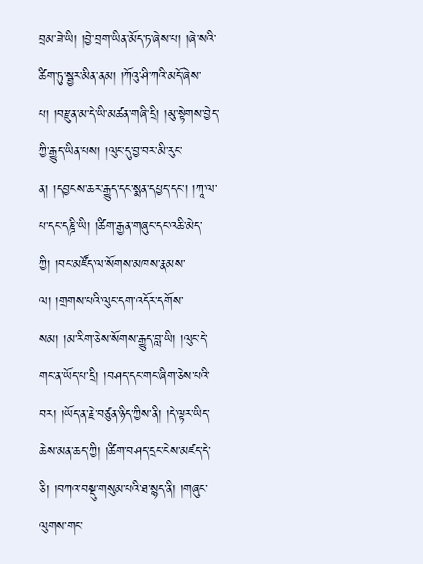བྲམ་ཟེ་ཡི། །བྱེ་བྲག་ཡིན་མོད་ཏ་ཞེས་པ། །ཞེ་སའི་ཚིག་ཏུ་སྦྱར་མིན་ནམ། །ཀོའུ་ཤི་ཀའི་མདོ་ཞེས་པ། །བརྫུན་མ་དེ་ཡི་མཚན་གཞི་དྲི། །མུ་སྟེགས་བྱེད་ཀྱི་རྒྱུད་ཡིན་པས། །ལུང་དུ་བྱ་བར་མི་རུང་ན། །དབྱངས་ཆར་རྒྱུད་དང་སྨན་དཔྱད་དང་། །ཀཱ་ལ་པ་དང་དཎྜི་ཡི། །ཚིག་རྒྱན་གཞུང་དང་འཆི་མེད་ཀྱི། །བང་མཛོད་ལ་སོགས་མཁས་རྣམས་ལ། །གྲགས་པའི་ལུང་དག་འདོར་དགོས་སམ། །མ་རིག་ཅེས་སོགས་རྒྱུད་བླ་ཡི། །ལུང་དེ་གང་ན་ཡོད་པ་དྲི། །བཤད་དང་གང་ཞིག་ཅེས་པའི་བར། །ཡོད་ན་རྗེ་བཙུན་ཉིད་ཀྱིས་ནི། །དེ་ལྟར་ཡིད་ཆེས་མན་ཆད་ཀྱི། །ཚིག་བཤད་དྲང་ངེས་མཛད་དེ་ཅི། །བཀའ་བསྡུ་གསུམ་པའི་ཐ་སྙད་ནི། །གཞུང་ལུགས་གང་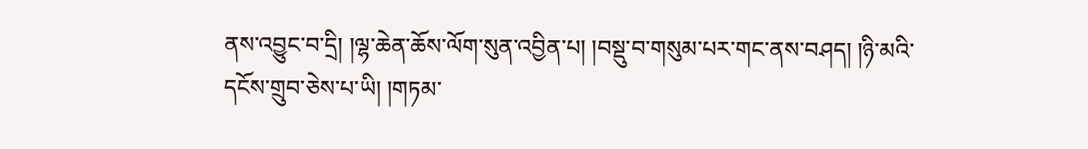ནས་འབྱུང་བ་དྲི། །ལྷ་ཆེན་ཆོས་ལོག་སུན་འབྱིན་པ། །བསྡུ་བ་གསུམ་པར་གང་ནས་བཤད། །ཉི་མའི་དངོས་གྲུབ་ཅེས་པ་ཡི། །གཏམ་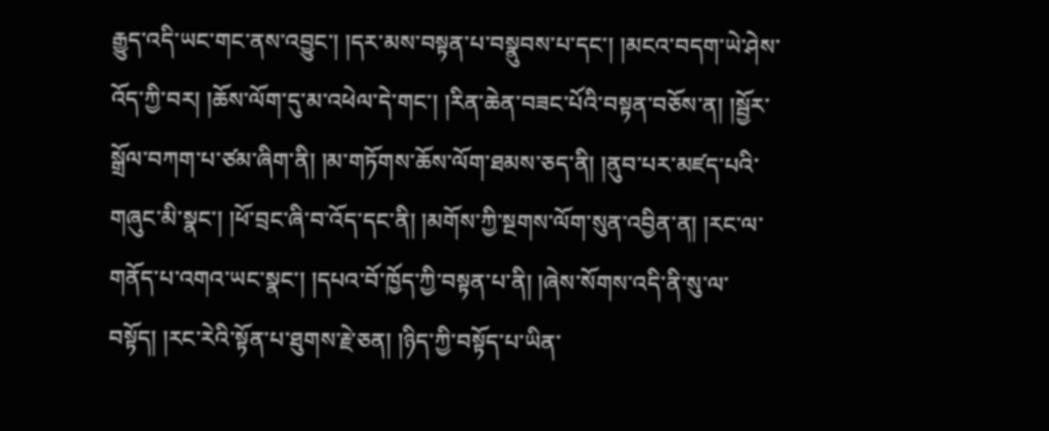རྒྱུད་འདི་ཡང་གང་ནས་འབྱུང་། །དར་མས་བསྟན་པ་བསྣུབས་པ་དང་། །མངའ་བདག་ཡེ་ཤེས་འོད་ཀྱི་བར། །ཆོས་ལོག་དུ་མ་འཕེལ་དེ་གང་། །རིན་ཆེན་བཟང་པོའི་བསྟན་བཅོས་ན། །སྦྱོར་སྒྲོལ་བཀག་པ་ཙམ་ཞིག་ནི། །མ་གཏོགས་ཆོས་ལོག་ཐམས་ཅད་ནི། །ནུབ་པར་མཛད་པའི་གཞུང་མི་སྣང་། །ཕོ་བྲང་ཞི་བ་འོད་དང་ནི། །མགོས་ཀྱི་སྔགས་ལོག་སུན་འབྱིན་ན། །རང་ལ་གནོད་པ་འགའ་ཡང་སྣང་། །དཔའ་བོ་ཁྱོད་ཀྱི་བསྟན་པ་ནི། །ཞེས་སོགས་འདི་ནི་སུ་ལ་བསྟོད། །རང་རེའི་སྟོན་པ་ཐུགས་རྗེ་ཅན། །ཉིད་ཀྱི་བསྟོད་པ་ཡིན་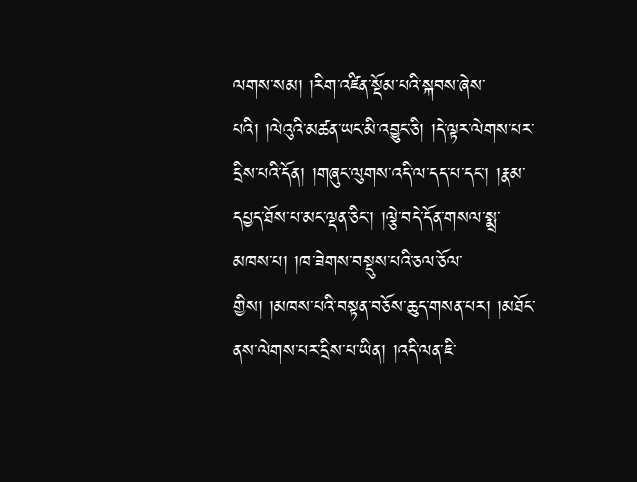ལགས་སམ། །རིག་འཛིན་སྡོམ་པའི་སྐབས་ཞེས་པའི། །ལེའུའི་མཚན་ཡང་མི་འབྱུང་ཅི། །དེ་ལྟར་ལེགས་པར་དྲིས་པའི་དོན། །གཞུང་ལུགས་འདི་ལ་དད་པ་དང་། །རྣམ་དཔྱད་ཐོས་པ་མང་ལྡན་ཅིང་། །ལྕེ་བདེ་དོན་གསལ་སྨྲ་མཁས་པ། །ཁ་ཟེགས་བསྡུས་པའི་ཅལ་ཅོལ་གྱིས། །མཁས་པའི་བསྟན་བཅོས་ཆུད་གསན་པར། །མཐོང་ནས་ལེགས་པར་དྲིས་པ་ཡིན། །འདི་ལན་ཇི་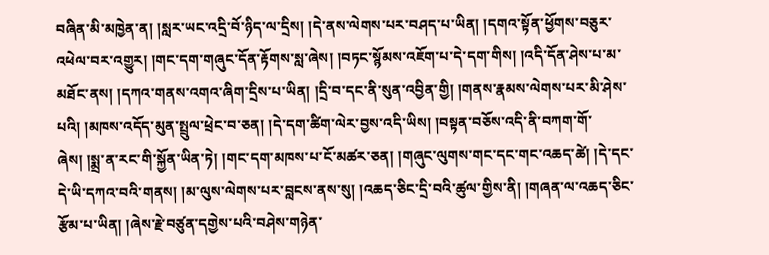བཞིན་མི་མཁྱེན་ན། །སླར་ཡང་འདྲི་བོ་ཉིད་ལ་དྲིས། །དེ་ནས་ལེགས་པར་བཤད་པ་ཡིན། །དགའ་སྟོན་ཕྱོགས་བཅུར་འཕེལ་བར་འགྱུར། །གང་དག་གཞུང་དོན་རྟོགས་སླ་ཞེས། །བཏང་སྙོམས་འཇོག་པ་དེ་དག་གིས། །འདི་དོན་ཤེས་པ་མ་མཐོང་ནས། །དཀའ་གནས་འགའ་ཞིག་དྲིས་པ་ཡིན། །དྲི་བ་དང་ནི་སུན་འབྱིན་གྱི། །གནས་རྣམས་ལེགས་པར་མི་ཤེས་པའི། །མཁས་འདོད་མུན་སྤྲུལ་ཕྲེང་བ་ཅན། །དེ་དག་ཚིག་ལེར་བྱས་འདི་ཡིས། །བསྟན་བཅོས་འདི་ནི་བཀག་གོ་ཞེས། །སྨྲ་ན་རང་གི་སྐྱོན་ཡིན་ཏེ། །གང་དག་མཁས་པ་ངོ་མཚར་ཅན། །གཞུང་ལུགས་གང་དང་གང་འཆད་ཚེ། །དེ་དང་དེ་ཡི་དཀའ་བའི་གནས། །མ་ལུས་ལེགས་པར་བླངས་ནས་སུ། །འཆད་ཅིང་དྲི་བའི་ཚུལ་གྱིས་ནི། །གཞན་ལ་འཆད་ཅིང་རྩོམ་པ་ཡིན། །ཞེས་རྗེ་བཙུན་དགྱེས་པའི་བཤེས་གཉེན་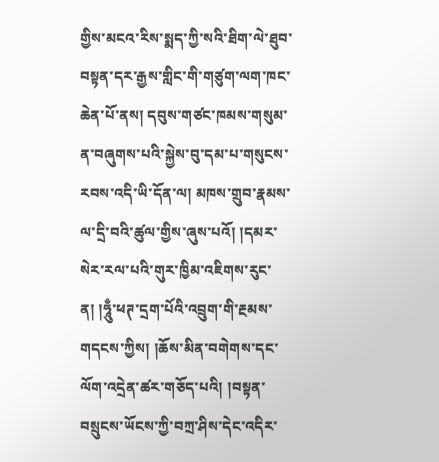གྱིས་མངའ་རིས་སྨད་ཀྱི་སའི་ཐིག་ལེ་ཐུབ་བསྟན་དར་རྒྱས་གླིང་གི་གཙུག་ལག་ཁང་ཆེན་པོ་ནས། དབུས་གཙང་ཁམས་གསུམ་ན་བཞུགས་པའི་སྐྱེས་བུ་དམ་པ་གསུངས་རབས་འདི་ཡི་དོན་ལ། མཁས་གྲུབ་རྣམས་ལ་དྲི་བའི་ཚུལ་གྱིས་ཞུས་པའོ། །དམར་སེར་རལ་པའི་གུར་ཁྱིམ་འཇིགས་རུང་ན། །ཧཱུྃ་ཕཊ་དྲག་པོའི་འབྲུག་གི་རྔམས་གདངས་ཀྱིས། །ཆོས་མིན་བགེགས་དང་ལོག་འདྲེན་ཚར་གཅོད་པའི། །བསྟན་བསྲུངས་ཡོངས་ཀྱི་བཀྲ་ཤིས་དེང་འདིར་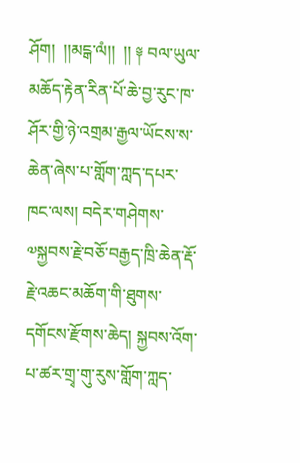ཤོག།  །།མངྒ་ལཾ།།  །། ༈ བལ་ཡུལ་མཆོད་རྟེན་རིན་པོ་ཆེ་བྱ་རུང་ཁ་ཤོར་གྱི་ཉེ་འགྲམ་རྒྱལ་ཡོངས་ས་ཆེན་ཞེས་པ་གློག་ཀླད་དཔར་ཁང་ལས། བདེར་གཤེགས་༧སྐྱབས་རྗེ་བཅོ་བརྒྱད་ཁྲི་ཆེན་རྡོ་རྗེ་འཆང་མཆོག་གི་ཐུགས་དགོངས་རྫོགས་ཆེད། སྐྱབས་འོག་པ་ཚར་གྲྭ་གུ་རུས་གློག་ཀླད་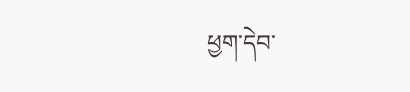ཕྱག་དེབ་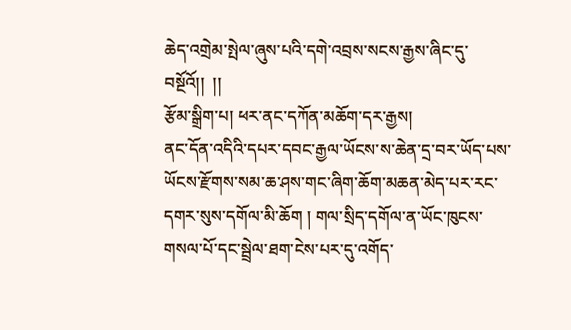ཆེད་འགྲེམ་སྤེལ་ཞུས་པའི་དགེ་འབྲས་སངས་རྒྱས་ཞིང་དུ་བསྔོའོ།།  །།
རྩོམ་སྒྲིག་པ། ཕར་ནང་དཀོན་མཆོག་དར་རྒྱས།
ནང་དོན་འདིའི་དཔར་དབང་རྒྱལ་ཡོངས་ས་ཆེན་དྲ་བར་ཡོད་པས་ཡོངས་རྫོགས་སམ་ཆ་ཤས་གང་ཞིག་ཆོག་མཆན་མེད་པར་རང་དགར་སུས་དགོལ་མི་ཆོག ། གལ་སྲིད་དགོལ་ན་ཡོང་ཁུངས་གསལ་པོ་དང་སྦྲེལ་ཐག་ངེས་པར་དུ་འགོད་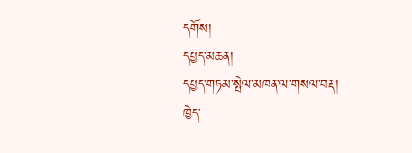དགོས།
དཔྱད་མཆན།
དཔྱད་གཏམ་སྤེལ་མཁན་ལ་གསལ་བརྡ།
ཁྱེད་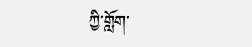ཀྱི་གློག་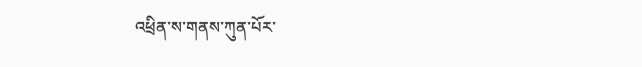འཕྲིན་ས་གནས་ཀུན་པོར་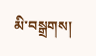མི་བསྒྲགས།